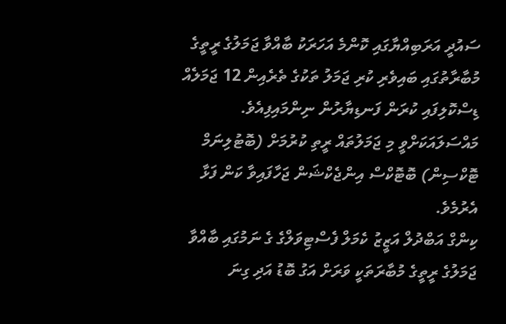ސައުދީ އަރަބިއްޔާގައި ކޮންމެ އަހަރަކު ބާއްވާ ޖަމަލުގެ ރީތީގެ މުބާރާތުގައި ބައިވެރި ކުރި ޖަމަލު ތަކުގެ ތެރެއިން 12 ޖަމަލެއް ޑިސްކޮލިފައި ކުރަން ފަނޑިޔާރުން ނިންމައިފިއެވެ. މައްސަލައަކަށްވީ މި ޖަމަލުތައް ރީތި ކުރުމަށް (ބޮޓުލިނަމް ޓޮކްސިން) ބޮޓޮކްސް އިންޖެކްޝަން ޖަހާފައިވާ ކަން ފަޅާ އެރުމެވެ.
ކިންގް އަބްދުލް އަޒީޒު ކެމަލް ފެސްޓިވަލްގެ ގެ ނަމުގައި ބާއްވާ ޖަމަލުގެ ރީތީގެ މުބާރަތަކީ ވަރަށް އަގު ބޮޑު އަދި ގިނަ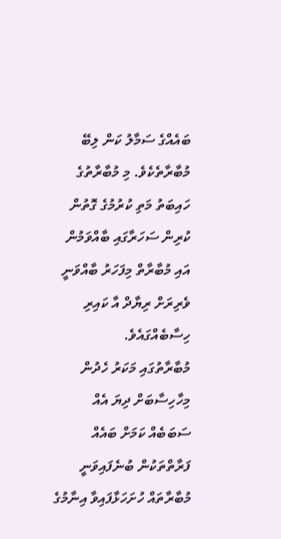ބައެއްގެ ސަމާލު ކަން ލިބޭ މުބާރާތެކެވެ. މި މުބާރާތުގެ ހައިބަތު މަތި ކުރުމުގެ ގޮތުން ކުރިން ސަހަރާގައި ބާއްވަމުން އައި މުބާރާތް މިފަހަރު ބާއްވަނީ ވެރިރަށް ރިޔާދް އާ ކައިރި ހިސާބެއްގައެވެ.
މުބާރާތުގައި މަކަރު ހެދުން މިހާހިސާބަށް ދިޔަ އެއް ސަބަބެއް ކަމަށް ބައެއް ފަރާތްތަކުން ބުނެފައިވަނީ މުބާރާތައް ހުށަހަޅާފައިވާ އިނާމުގެ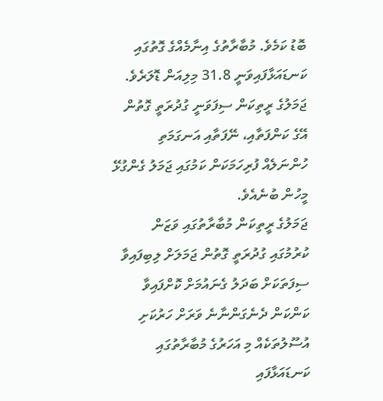ބޮޑު ކަމެވެ. މުބާރާތުގެ އިނާމެއްގެ ގޮތުގައި ކަނޑައަޅާފައިވަނީ 31.8 މިލިއަން ޑޮލަރެވެ.
ޖަމަލުގެ ރީތިކަން ސިފަވަނީ ގުދުރަތީ ގޮތުން އޭގެ ކަންފަތާއި، ނޭފަތާއި އަނގަމަތި ހުންނަލެއް ފުރިހަމަކަން ކަމުގައި ޖަމަލު ގެންގުޅޭ މީހުން ބުނެއެވެ.
ޖަމަލުގެ ރީތިކަން މުބާރާތުގައި ވަޒަން ކުރުމުގައި ގުދުރަތީ ގޮތުން ޖަމަލަށް ލިބިފައިވާ ސިފަތަކަށް ބަދަލު ގެނައުމަށް ކޮށްފައިވާ ކަންކަން ދެނެގަންނާނެ ވަރަށް ހަރުކަށި އުސޫލުތަކެއް މި އަހަރުގެ މުބާރާތުގައި ކަނޑައަޅާފައި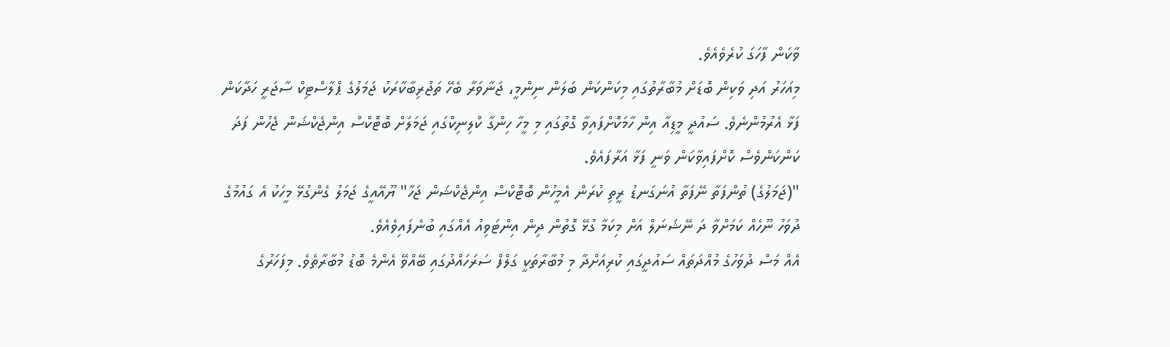ވާކަން ފާހަގަ ކުރެވެއެވެ.
މިއަހަރު އަދި ވަކިން ބޮޑަށް މުބާރާތުގައި މިކަންކަން ބަލަން ނިންމީ، ޖަނާވަރާ ބެހޭ ތަޖުރިބާކާރަކު ޖަމަލުގެ ޕްލާސްޓިކް ސާޖަރީ ހަދާކަން ފަޅާ އެރުމުންނެވެ. ސައުދީ މީޑިއާ އިން ހާމަކޮށްފައިވާ ގޮތުގައި މި މީހާ ހިންގާ ކްލިނިކްގައި ޖަމަލަށް ބޮޓޮކްސް އިންޖެކްޝަން ޖެހުން ފަދަ ކަންކަންވެސް ކޮށްފައިވާކަން ވަނީ ފަޅާ އަރާފައެވެ.
"(ޖަމަލުގެ) ތުންފަތާ ނޭފަތާ އުނަގަނޑު ރީތި ކުރަން އެމީހުން ބޮޓޮކްސް އިންޖެކްޝަން ޖަހާ" ޔޫއޭއީގެ ޖަމަލު ގެންގުޅޭ މީހަކު އެ ގައުމުގެ ދުވަހު ނޫހެއް ކަމަށްވާ ދަ ނޭޝަނަލް އަށް މިކަމާ ގުޅޭ ގޮތުން ދިން އިންޓަވިއު އެއްގައި ބުނެފައިވެއެވެ.
އެއް މަސް ދުވަހުގެ މުއްދަތައް ސައުދީގައި ކުރިއަށްދާ މި މުބާރާތަކީ ގަލްފް ސަރަހައްދުގައި ބޭއްވޭ އެންމެ ބޮޑު މުބާރާތެވެ. މިފަހަރުގެ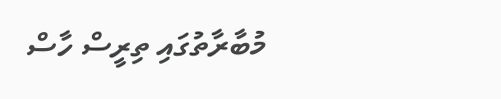މުބާރާތުގައި ތިރީސް ހާސް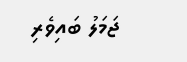ޖަމަލު ބައިވެރި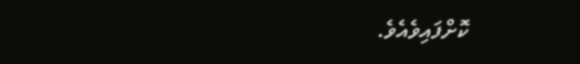ކޮށްފައިވެއެވެ.